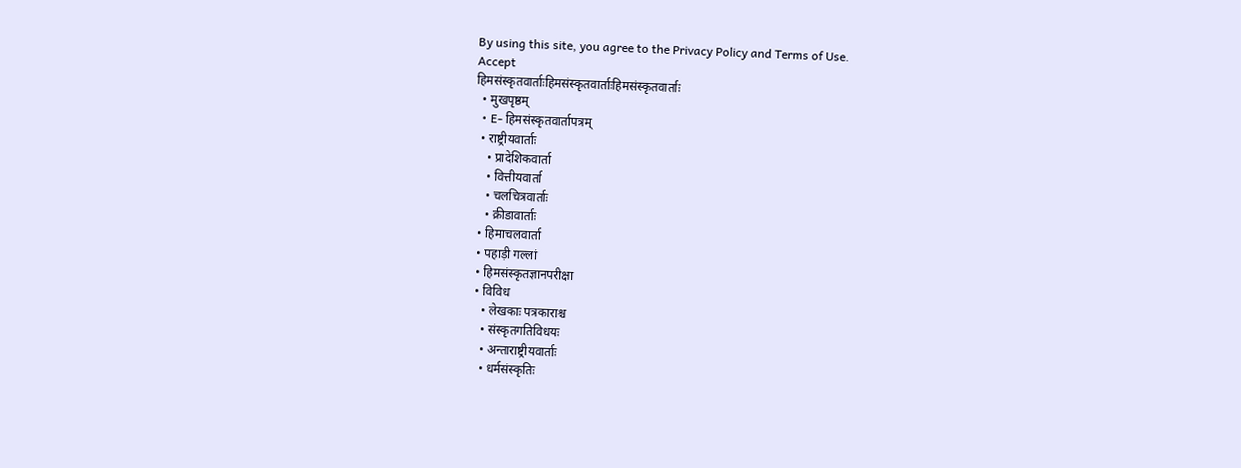By using this site, you agree to the Privacy Policy and Terms of Use.
Accept
हिमसंस्कृतवार्ताःहिमसंस्कृतवार्ताःहिमसंस्कृतवार्ताः
  • मुखपृष्ठम्
  • E- हिमसंस्कृतवार्तापत्रम्
  • राष्ट्रीयवार्ताः
    • प्रादेशिकवार्ता
    • वित्तीयवार्ता
    • चलचित्रवार्ताः
    • क्रीडावार्ताः
  • हिमाचलवार्ता
  • पहाड़ी गल्लां
  • हिमसंस्कृतज्ञानपरीक्षा
  • विविध
    • लेखकाः पत्रकाराश्च
    • संस्कृतगतिविधयः
    • अन्ताराष्ट्रीयवार्ताः
    • धर्मसंस्कृतिः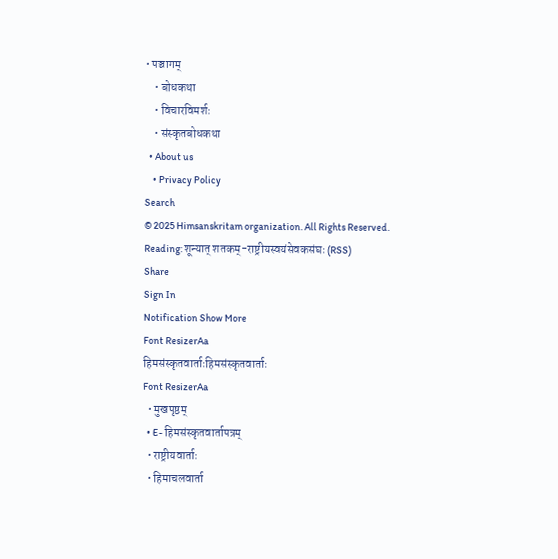• पञ्चागम्
    • बोधकथा
    • विचारविमर्शः
    • संस्कृतबोधकथा
  • About us
    • Privacy Policy
Search
© 2025 Himsanskritam organization. All Rights Reserved.
Reading: शून्यात् शतकम्-राष्ट्रीयस्वयंसेवकसंघः (RSS)
Share
Sign In
Notification Show More
Font ResizerAa
हिमसंस्कृतवार्ताःहिमसंस्कृतवार्ताः
Font ResizerAa
  • मुखपृष्ठम्
  • E- हिमसंस्कृतवार्तापत्रम्
  • राष्ट्रीयवार्ताः
  • हिमाचलवार्ता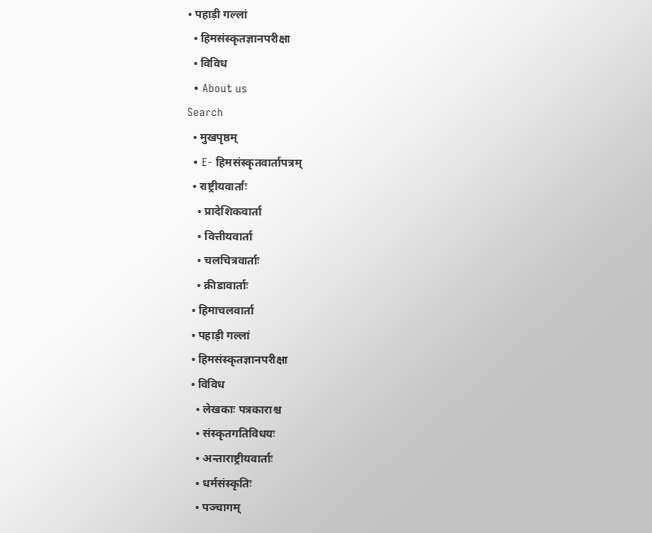• पहाड़ी गल्लां
  • हिमसंस्कृतज्ञानपरीक्षा
  • विविध
  • About us
Search
  • मुखपृष्ठम्
  • E- हिमसंस्कृतवार्तापत्रम्
  • राष्ट्रीयवार्ताः
    • प्रादेशिकवार्ता
    • वित्तीयवार्ता
    • चलचित्रवार्ताः
    • क्रीडावार्ताः
  • हिमाचलवार्ता
  • पहाड़ी गल्लां
  • हिमसंस्कृतज्ञानपरीक्षा
  • विविध
    • लेखकाः पत्रकाराश्च
    • संस्कृतगतिविधयः
    • अन्ताराष्ट्रीयवार्ताः
    • धर्मसंस्कृतिः
    • पञ्चागम्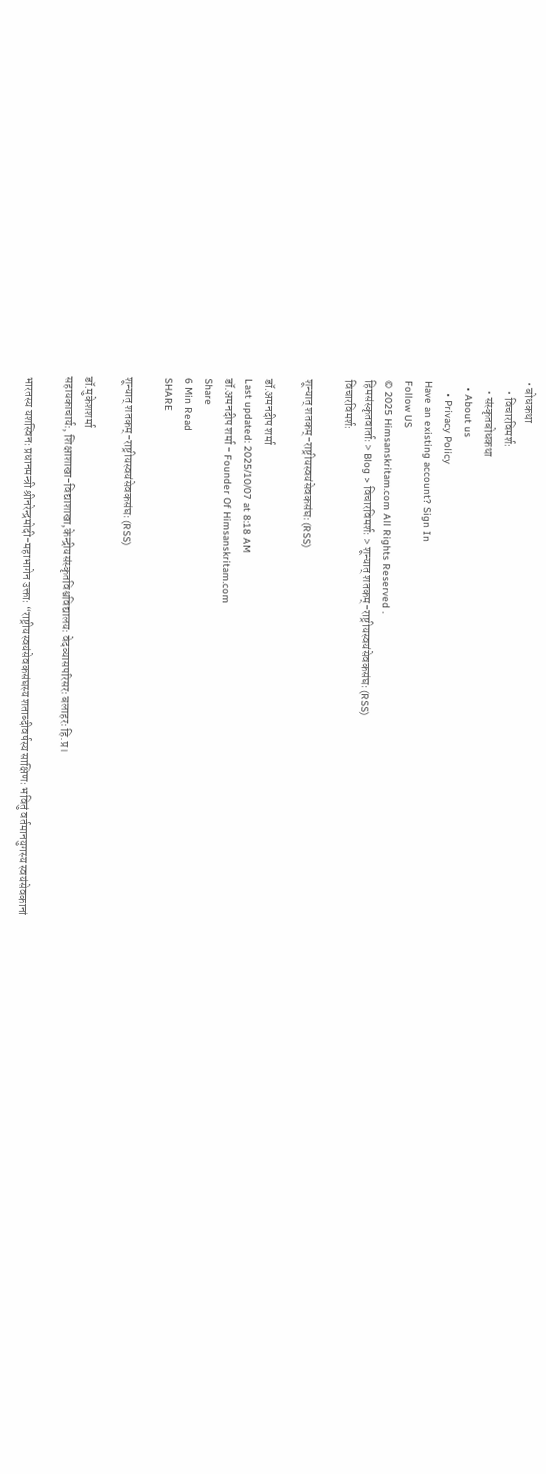• बोधकथा
    • विचारविमर्शः
    • संस्कृतबोधकथा
  • About us
    • Privacy Policy
Have an existing account? Sign In
Follow US
© 2025 Himsanskritam.com All Rights Reserved .
हिमसंस्कृतवार्ताः > Blog > विचारविमर्शः > शून्यात् शतकम्-राष्ट्रीयस्वयंसेवकसंघः (RSS)
विचारविमर्शः

शून्यात् शतकम्-राष्ट्रीयस्वयंसेवकसंघः (RSS)

डॉ.अमनदीप शर्मा
Last updated: 2025/10/07 at 8:18 AM
डॉ.अमनदीप शर्मा - Founder Of Himsanskritam.com
Share
6 Min Read
SHARE

शून्यात् शतकम्-राष्ट्रीयस्वयंसेवकसंघः (RSS)

डॉ.मुकेशशर्मा
सहायकाचार्यः, शिक्षाशाखा-विद्याशाखा,केन्द्रीयसंस्कृतविश्वविद्यालयः वेदव्यासपरिसरः बलाहरः हि.प्र।

भारतस्य यशस्विनः प्रधानमन्त्री श्रीनरेन्द्रमोदी-महाभागेन उक्ताः “राष्ट्रीयस्वयंसेवकसंघस्य शताब्दीवर्षस्य साक्षिणः भवितुं वर्तमानयुगस्य स्वयंसेवकानां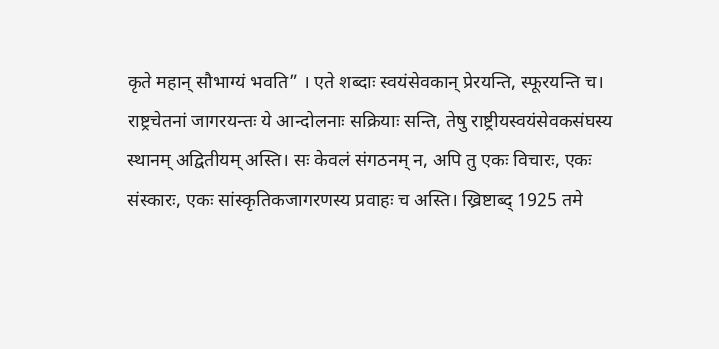कृते महान् सौभाग्यं भवति” । एते शब्दाः स्वयंसेवकान् प्रेरयन्ति, स्फूरयन्ति च। राष्ट्रचेतनां जागरयन्तः ये आन्दोलनाः सक्रियाः सन्ति, तेषु राष्ट्रीयस्वयंसेवकसंघस्य स्थानम् अद्वितीयम् अस्ति। सः केवलं संगठनम् न, अपि तु एकः विचारः, एकः संस्कारः, एकः सांस्कृतिकजागरणस्य प्रवाहः च अस्ति। ख्रिष्टाब्द् 1925 तमे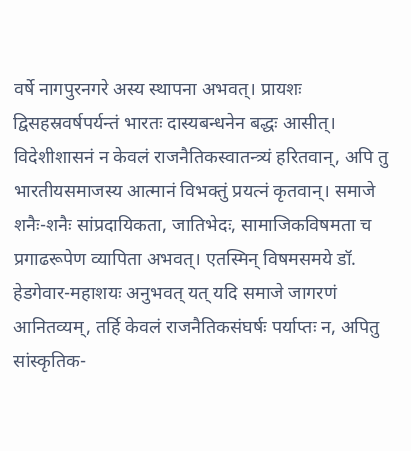वर्षे नागपुरनगरे अस्य स्थापना अभवत्। प्रायशः द्विसहस्रवर्षपर्यन्तं भारतः दास्यबन्धनेन बद्धः आसीत्। विदेशीशासनं न केवलं राजनैतिकस्वातन्त्र्यं हरितवान्, अपि तु भारतीयसमाजस्य आत्मानं विभक्तुं प्रयत्नं कृतवान्। समाजे शनैः-शनैः सांप्रदायिकता, जातिभेदः, सामाजिकविषमता च प्रगाढरूपेण व्यापिता अभवत्। एतस्मिन् विषमसमये डॉ. हेडगेवार-महाशयः अनुभवत् यत् यदि समाजे जागरणं आनितव्यम्, तर्हि केवलं राजनैतिकसंघर्षः पर्याप्तः न, अपितु सांस्कृतिक-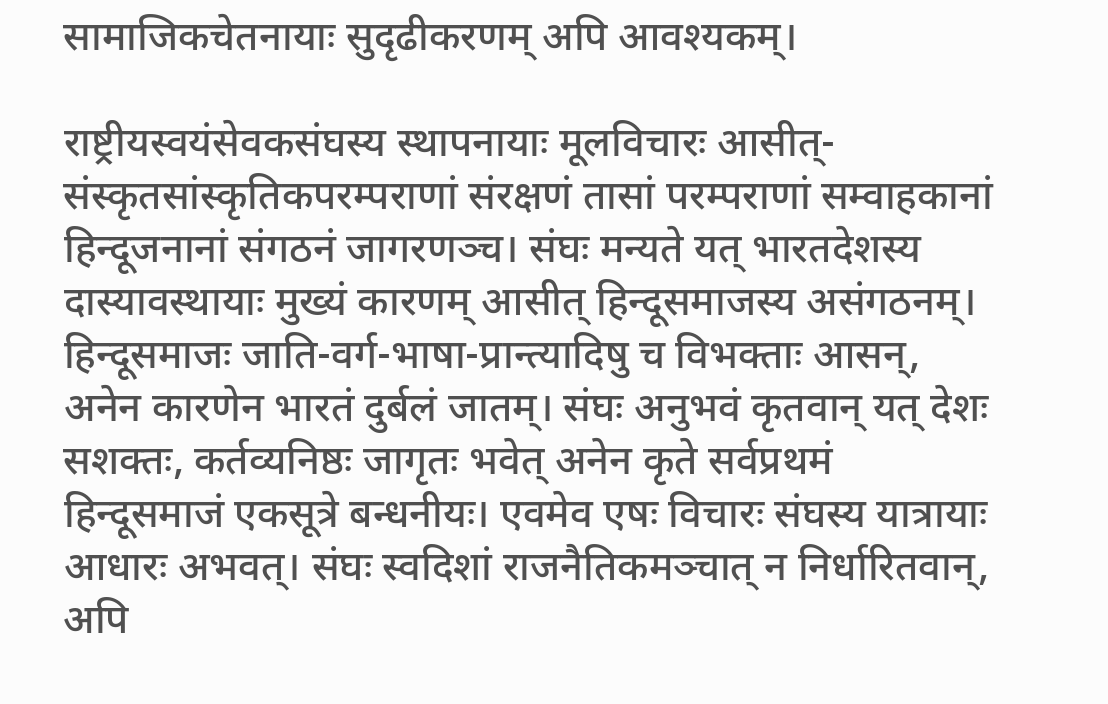सामाजिकचेतनायाः सुदृढीकरणम् अपि आवश्यकम्।

राष्ट्रीयस्वयंसेवकसंघस्य स्थापनायाः मूलविचारः आसीत्- संस्कृतसांस्कृतिकपरम्पराणां संरक्षणं तासां परम्पराणां सम्वाहकानां हिन्दूजनानां संगठनं जागरणञ्च। संघः मन्यते यत् भारतदेशस्य दास्यावस्थायाः मुख्यं कारणम् आसीत् हिन्दूसमाजस्य असंगठनम्। हिन्दूसमाजः जाति-वर्ग-भाषा-प्रान्त्यादिषु च विभक्ताः आसन्, अनेन कारणेन भारतं दुर्बलं जातम्। संघः अनुभवं कृतवान् यत् देशः सशक्तः, कर्तव्यनिष्ठः जागृतः भवेत् अनेन कृते सर्वप्रथमं हिन्दूसमाजं एकसूत्रे बन्धनीयः। एवमेव एषः विचारः संघस्य यात्रायाः आधारः अभवत्। संघः स्वदिशां राजनैतिकमञ्चात् न निर्धारितवान्, अपि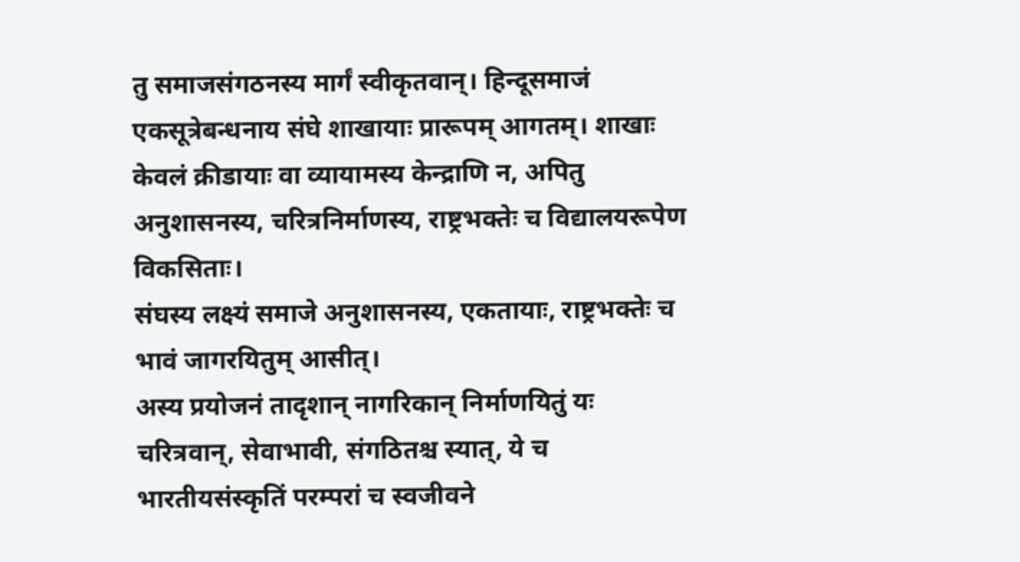तु समाजसंगठनस्य मार्गं स्वीकृतवान्। हिन्दूसमाजं एकसूत्रेबन्धनाय संघे शाखायाः प्रारूपम् आगतम्। शाखाः केवलं क्रीडायाः वा व्यायामस्य केन्द्राणि न, अपितु अनुशासनस्य, चरित्रनिर्माणस्य, राष्ट्रभक्तेः च विद्यालयरूपेण विकसिताः।
संघस्य लक्ष्यं समाजे अनुशासनस्य, एकतायाः, राष्ट्रभक्तेः च भावं जागरयितुम् आसीत्।
अस्य प्रयोजनं तादृशान् नागरिकान् निर्माणयितुं यः चरित्रवान्, सेवाभावी, संगठितश्च स्यात्, ये च भारतीयसंस्कृतिं परम्परां च स्वजीवने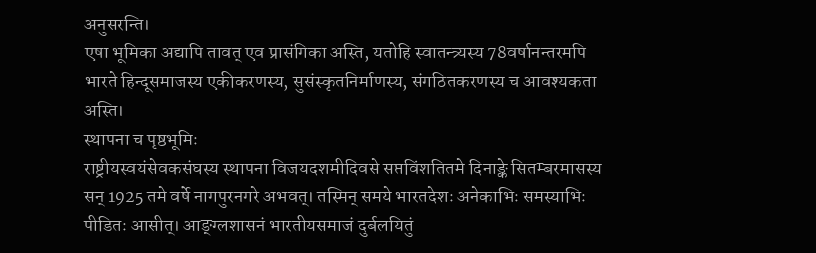अनुसरन्ति।
एषा भूमिका अद्यापि तावत् एव प्रासंगिका अस्ति, यतोहि स्वातन्त्र्यस्य 78वर्षानन्तरमपि भारते हिन्दूसमाजस्य एकीकरणस्य, सुसंस्कृतनिर्माणस्य, संगठितकरणस्य च आवश्यकता अस्ति।
स्थापना च पृष्ठभूमिः
राष्ट्रीयस्वयंसेवकसंघस्य स्थापना विजयदशमीदिवसे सप्तविंशतितमे दिनाङ्के सितम्बरमासस्य सन् 1925 तमे वर्षे नागपुरनगरे अभवत्। तस्मिन् समये भारतदेशः अनेकाभिः समस्याभिः पीडितः आसीत्। आङ्ग्लशासनं भारतीयसमाजं दुर्बलयितुं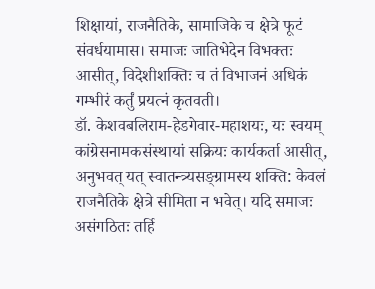शिक्षायां, राजनैतिके, सामाजिके च क्षेत्रे फूटं संवर्धयामास। समाजः जातिभेदेन विभक्तः आसीत्, विदेशीशक्तिः च तं विभाजनं अधिकं गम्भीरं कर्तुं प्रयत्नं कृतवती।
डॉ. केशवबलिराम-हेडगेवार-महाशयः, यः स्वयम् कांग्रेसनामकसंस्थायां सक्रियः कार्यकर्ता आसीत्, अनुभवत् यत् स्वातन्त्र्यसङ्ग्रामस्य शक्ति: केवलं राजनैतिके क्षेत्रे सीमिता न भवेत्। यदि समाजः असंगठितः तर्हि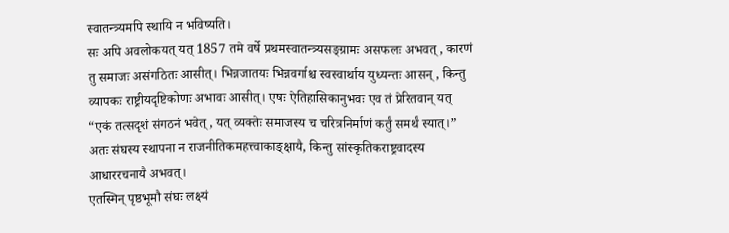स्वातन्त्र्यमपि स्थायि न भविष्यति।
सः अपि अवलोकयत् यत् 1857 तमे वर्षे प्रथमस्वातन्त्र्यसङ्ग्रामः असफलः अभवत्, कारणं तु समाजः असंगठितः आसीत्। भिन्नजातयः भिन्नवर्गाश्च स्वस्वार्थाय युध्यन्तः आसन्, किन्तु व्यापकः राष्ट्रीयदृष्टिकोणः अभावः आसीत्। एषः ऐतिहासिकानुभवः एव तं प्रेरितवान् यत् “एकं तत्सदृशं संगठनं भवेत्, यत् व्यक्तेः समाजस्य च चरित्रनिर्माणं कर्तुं समर्थं स्यात्।” अतः संघस्य स्थापना न राजनीतिकमहत्त्वाकाङ्क्षायै, किन्तु सांस्कृतिकराष्ट्रवादस्य आधाररचनायै अभवत्।
एतस्मिन् पृष्ठभूमौ संघः लक्ष्यं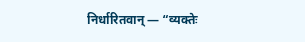निर्धारितवान् — “व्यक्तेः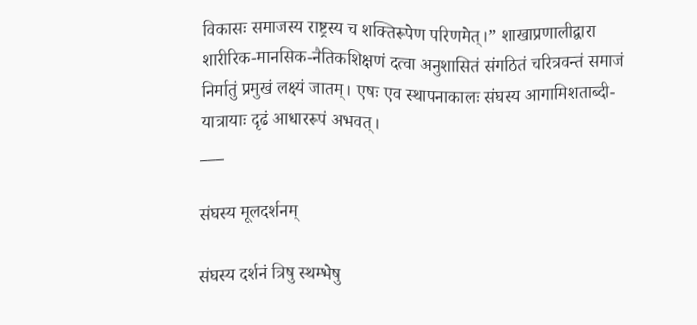विकासः समाजस्य राष्ट्रस्य च शक्तिरूपेण परिणमेत्।” शाखाप्रणालीद्वारा शारीरिक-मानसिक-नैतिकशिक्षणं दत्वा अनुशासितं संगठितं चरित्रवन्तं समाजं निर्मातुं प्रमुखं लक्ष्यं जातम्। एषः एव स्थापनाकालः संघस्य आगामिशताब्दी-यात्रायाः दृढं आधाररूपं अभवत्।
___

संघस्य मूलदर्शनम्

संघस्य दर्शनं त्रिषु स्थम्भेषु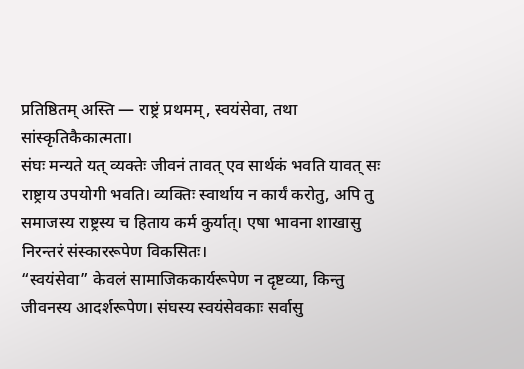प्रतिष्ठितम् अस्ति — राष्ट्रं प्रथमम्, स्वयंसेवा, तथा सांस्कृतिकैकात्मता।
संघः मन्यते यत् व्यक्तेः जीवनं तावत् एव सार्थकं भवति यावत् सः राष्ट्राय उपयोगी भवति। व्यक्तिः स्वार्थाय न कार्यं करोतु, अपि तु समाजस्य राष्ट्रस्य च हिताय कर्म कुर्यात्। एषा भावना शाखासु निरन्तरं संस्काररूपेण विकसितः।
“स्वयंसेवा” केवलं सामाजिककार्यरूपेण न दृष्टव्या, किन्तु जीवनस्य आदर्शरूपेण। संघस्य स्वयंसेवकाः सर्वासु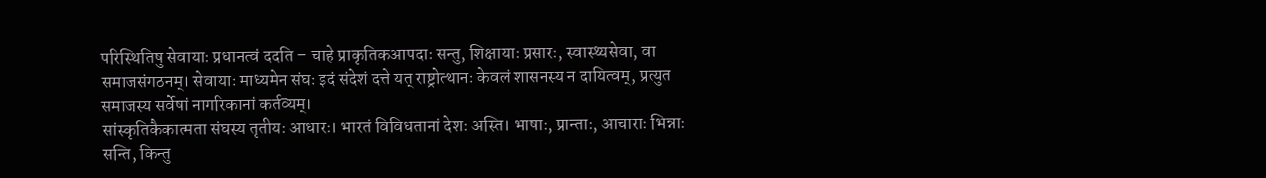परिस्थितिषु सेवायाः प्रधानत्वं ददति – चाहे प्राकृतिकआपदाः सन्तु, शिक्षायाः प्रसारः, स्वास्थ्यसेवा, वा समाजसंगठनम्। सेवायाः माध्यमेन संघः इदं संदेशं दत्ते यत् राष्ट्रोत्थानः केवलं शासनस्य न दायित्वम्, प्रत्युत समाजस्य सर्वेषां नागरिकानां कर्तव्यम्।
सांस्कृतिकैकात्मता संघस्य तृतीयः आधारः। भारतं विविधतानां देशः अस्ति। भाषाः, प्रान्ताः, आचाराः भिन्नाः सन्ति, किन्तु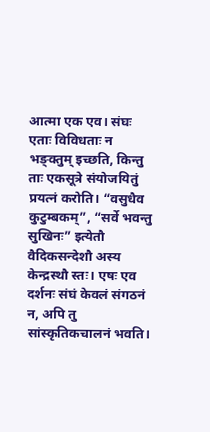आत्मा एक एव। संघः एताः विविधताः न भङ्क्तुम् इच्छति, किन्तु ताः एकसूत्रे संयोजयितुं प्रयत्नं करोति। “वसुधैव कुटुम्बकम्”, “सर्वे भवन्तु सुखिनः” इत्येतौ वैदिकसन्देशौ अस्य केन्द्रस्थौ स्तः। एषः एव दर्शनः संघं केवलं संगठनं न, अपि तु सांस्कृतिकचालनं भवति।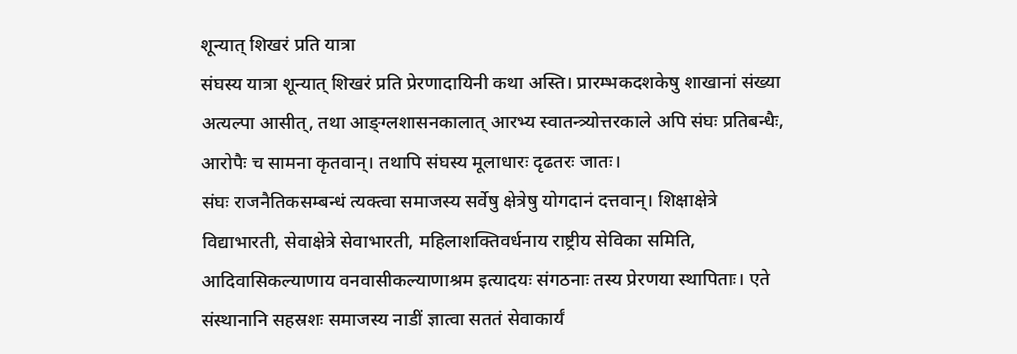शून्यात् शिखरं प्रति यात्रा
संघस्य यात्रा शून्यात् शिखरं प्रति प्रेरणादायिनी कथा अस्ति। प्रारम्भकदशकेषु शाखानां संख्या अत्यल्पा आसीत्, तथा आङ्ग्लशासनकालात् आरभ्य स्वातन्त्र्योत्तरकाले अपि संघः प्रतिबन्धैः, आरोपैः च सामना कृतवान्। तथापि संघस्य मूलाधारः दृढतरः जातः।
संघः राजनैतिकसम्बन्धं त्यक्त्वा समाजस्य सर्वेषु क्षेत्रेषु योगदानं दत्तवान्। शिक्षाक्षेत्रे विद्याभारती, सेवाक्षेत्रे सेवाभारती, महिलाशक्तिवर्धनाय राष्ट्रीय सेविका समिति, आदिवासिकल्याणाय वनवासीकल्याणाश्रम इत्यादयः संगठनाः तस्य प्रेरणया स्थापिताः। एते संस्थानानि सहस्रशः समाजस्य नाडीं ज्ञात्वा सततं सेवाकार्यं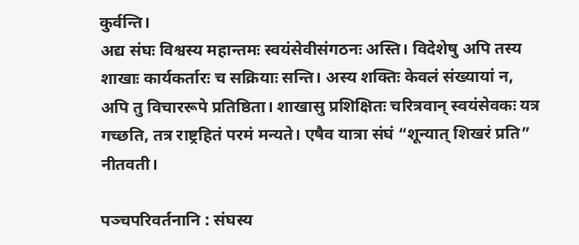कुर्वन्ति।
अद्य संघः विश्वस्य महान्तमः स्वयंसेवीसंगठनः अस्ति। विदेशेषु अपि तस्य शाखाः कार्यकर्तारः च सक्रियाः सन्ति। अस्य शक्तिः केवलं संख्यायां न, अपि तु विचाररूपे प्रतिष्ठिता। शाखासु प्रशिक्षितः चरित्रवान् स्वयंसेवकः यत्र गच्छति, तत्र राष्ट्रहितं परमं मन्यते। एषैव यात्रा संघं “शून्यात् शिखरं प्रति” नीतवती।

पञ्चपरिवर्तनानि : संघस्य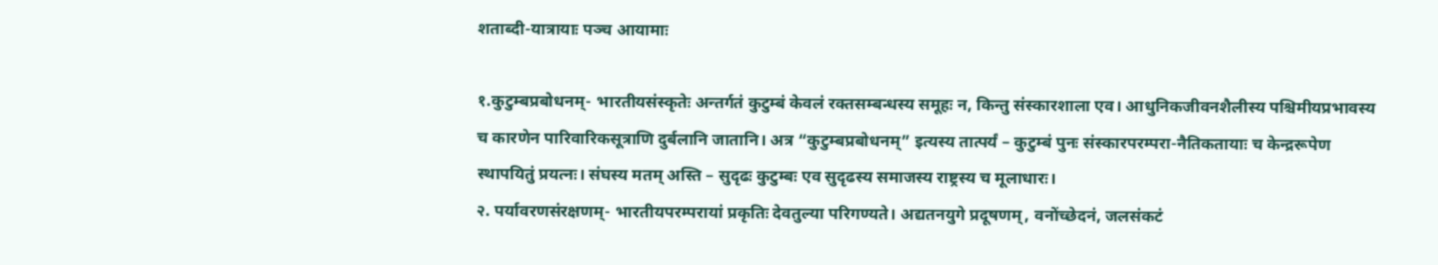शताब्दी-यात्रायाः पञ्च आयामाः

१.कुटुम्बप्रबोधनम्- भारतीयसंस्कृतेः अन्तर्गतं कुटुम्बं केवलं रक्तसम्बन्धस्य समूहः न, किन्तु संस्कारशाला एव। आधुनिकजीवनशैलीस्य पश्चिमीयप्रभावस्य च कारणेन पारिवारिकसूत्राणि दुर्बलानि जातानि। अत्र “कुटुम्बप्रबोधनम्” इत्यस्य तात्पर्यं – कुटुम्बं पुनः संस्कारपरम्परा-नैतिकतायाः च केन्द्ररूपेण स्थापयितुं प्रयत्नः। संघस्य मतम् अस्ति – सुदृढः कुटुम्बः एव सुदृढस्य समाजस्य राष्ट्रस्य च मूलाधारः।
२. पर्यावरणसंरक्षणम्- भारतीयपरम्परायां प्रकृतिः देवतुल्या परिगण्यते। अद्यतनयुगे प्रदूषणम्, वनोंच्छेदनं, जलसंकटं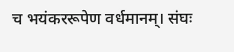च भयंकररूपेण वर्धमानम्। संघः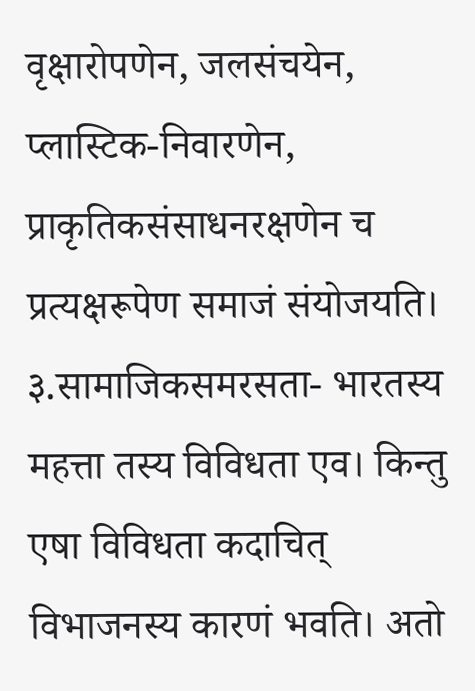वृक्षारोपणेन, जलसंचयेन, प्लास्टिक-निवारणेन, प्राकृतिकसंसाधनरक्षणेन च प्रत्यक्षरूपेण समाजं संयोजयति।
३.सामाजिकसमरसता- भारतस्य महत्ता तस्य विविधता एव। किन्तु एषा विविधता कदाचित् विभाजनस्य कारणं भवति। अतो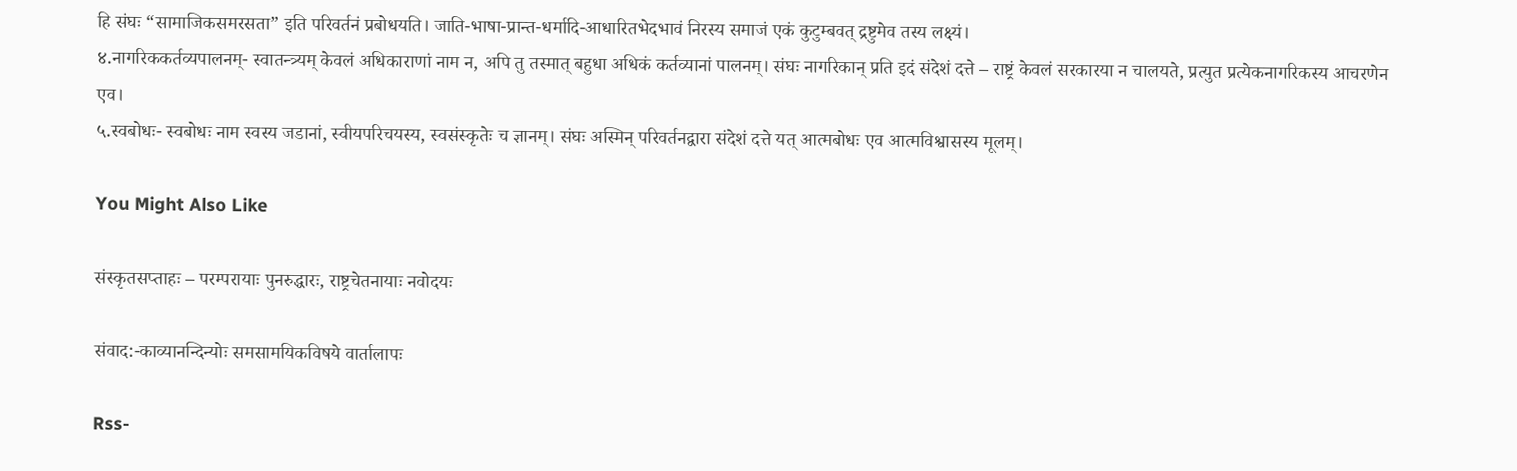हि संघः “सामाजिकसमरसता” इति परिवर्तनं प्रबोधयति। जाति-भाषा-प्रान्त-धर्मादि-आधारितभेदभावं निरस्य समाजं एकं कुटुम्बवत् द्रष्टुमेव तस्य लक्ष्यं।
४.नागरिककर्तव्यपालनम्- स्वातन्त्र्यम् केवलं अधिकाराणां नाम न, अपि तु तस्मात् बहुधा अधिकं कर्तव्यानां पालनम्। संघः नागरिकान् प्रति इदं संदेशं दत्ते – राष्ट्रं केवलं सरकारया न चालयते, प्रत्युत प्रत्येकनागरिकस्य आचरणेन एव।
५.स्वबोधः- स्वबोधः नाम स्वस्य जडानां, स्वीयपरिचयस्य, स्वसंस्कृतेः च ज्ञानम्। संघः अस्मिन् परिवर्तनद्वारा संदेशं दत्ते यत् आत्मबोधः एव आत्मविश्वासस्य मूलम्।

You Might Also Like

संस्कृतसप्ताहः – परम्परायाः पुनरुद्धारः, राष्ट्रचेतनायाः नवोदयः

संवाद:-काव्यानन्दिन्योः समसामयिकविषये वार्तालापः

Rss-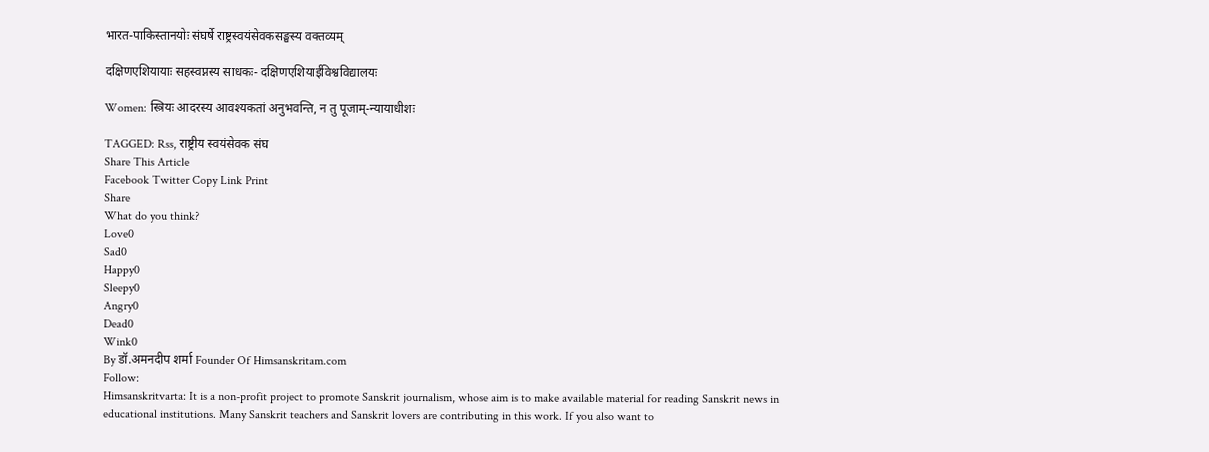भारत-पाकिस्तानयोः संघर्षे राष्ट्रस्वयंसेवकसङ्घस्य वक्तव्यम्

दक्षिणएशियायाः सहस्वप्नस्य साधकः- दक्षिणएशियाईविश्वविद्यालयः

Women: स्त्रियः आदरस्य आवश्यकतां अनुभवन्ति, न तु पूजाम्-न्यायाधीशः

TAGGED: Rss, राष्ट्रीय स्वयंसेवक संघ
Share This Article
Facebook Twitter Copy Link Print
Share
What do you think?
Love0
Sad0
Happy0
Sleepy0
Angry0
Dead0
Wink0
By डॉ.अमनदीप शर्मा Founder Of Himsanskritam.com
Follow:
Himsanskritvarta: It is a non-profit project to promote Sanskrit journalism, whose aim is to make available material for reading Sanskrit news in educational institutions. Many Sanskrit teachers and Sanskrit lovers are contributing in this work. If you also want to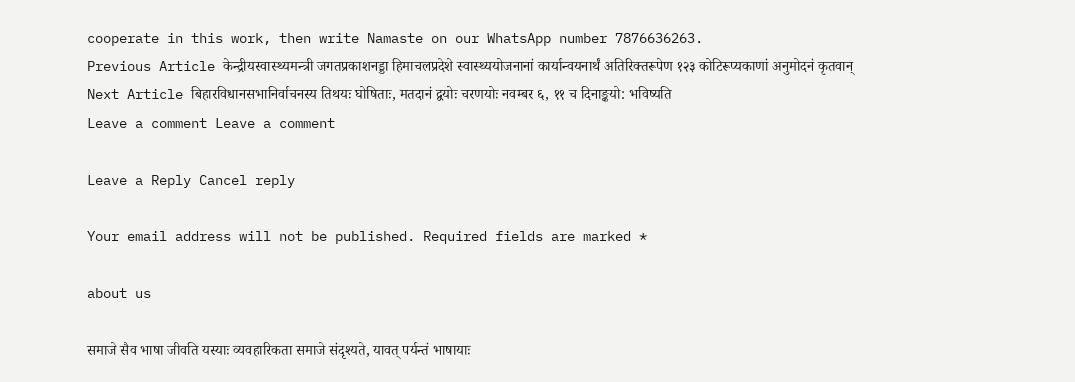cooperate in this work, then write Namaste on our WhatsApp number 7876636263.
Previous Article केन्द्रीयस्वास्थ्यमन्त्री जगतप्रकाशनड्डा हिमाचलप्रदेशे स्वास्थ्ययोजनानां कार्यान्वयनार्थं अतिरिक्तरूपेण १२३ कोटिरूप्यकाणां अनुमोदनं कृतवान्
Next Article बिहारविधानसभानिर्वाचनस्य तिथयः घोषिताः, मतदानं द्वयोः चरणयोः नवम्बर ६, ११ च दिनाङ्कयो: भविष्यति
Leave a comment Leave a comment

Leave a Reply Cancel reply

Your email address will not be published. Required fields are marked *

about us

समाजे सैव भाषा जीवति यस्याः व्यवहारिकता समाजे संदृश्यते, यावत् पर्यन्तं भाषायाः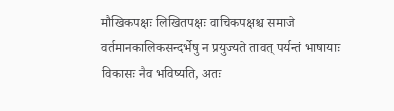मौखिकपक्षः लिखितपक्षः वाचिकपक्षश्च समाजे वर्तमानकालिकसन्दर्भेषु न प्रयुज्यते तावत् पर्यन्तं भाषायाः विकासः नैव भविष्यति, अतः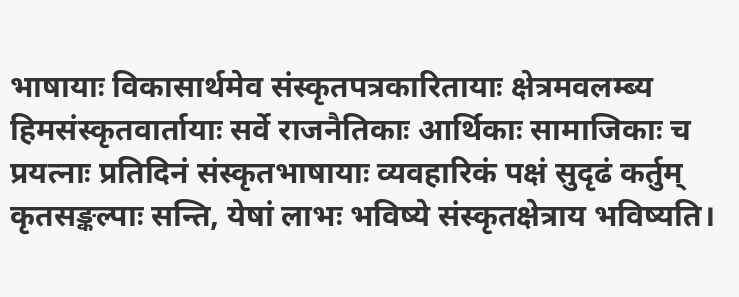भाषायाः विकासार्थमेव संस्कृतपत्रकारितायाः क्षेत्रमवलम्ब्य हिमसंस्कृतवार्तायाः सर्वे राजनैतिकाः आर्थिकाः सामाजिकाः च प्रयत्नाः प्रतिदिनं संस्कृतभाषायाः व्यवहारिकं पक्षं सुदृढं कर्तुम् कृतसङ्कल्पाः सन्ति, येषां लाभः भविष्ये संस्कृतक्षेत्राय भविष्यति।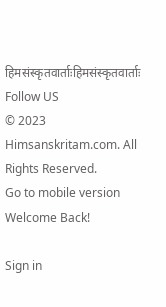हिमसंस्कृतवार्ताःहिमसंस्कृतवार्ताः
Follow US
© 2023 Himsanskritam.com. All Rights Reserved.
Go to mobile version
Welcome Back!

Sign in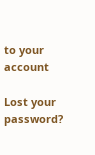to your account

Lost your password?